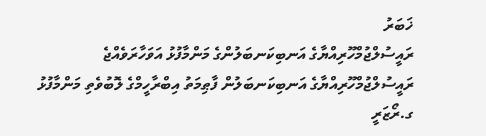ޚަބަރު
ރައީސުލްޖުމްހޫރިއްޔާގެ އަނބިކަނބަލުންގެ މަންމާފުޅު އަވަހާރަވެއްޖެ
ރައީސުލްޖުމްހޫރިއްޔާގެ އަނބިކަނބަލުން ފާޠިމަތު އިބްރާހީމްގެ ލޮބުވެތި މަންމާފުޅު ގ.ރޯޒަރީ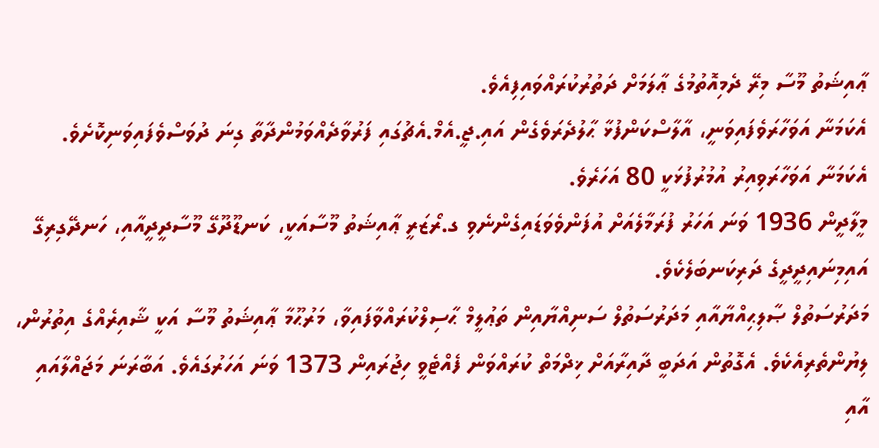ޢާއިޝަތު މޫސާ މިރޭ ދެމިއޮތުމުގެ ޢާލަމަށް ދަތުރުކުރައްވައިފިއެވެ.
އެކަމަނާ އަވަހާރަވެފައިވަނީ، އާލާސްކަންފުޅާ ޙާލުދެރަވެގެން އައި.ޖީ.އެމް.އެޗުގައި ފަރުވާދެއްވަމުންދާތާ ގިނަ ދުވަސްވެފައިވަނިކޮށެވެ. އެކަމަނާ އަވަހާރަވިއިރު އުމުރުފުޅަކީ 80 އަހަރެވެ.
މީލާދީން 1936 ވަނަ އަހަރު ފުރަމާލެއަށް އުފަންވެވަޑައިގެންނެވި ގ.ރޯޒަރީ ޢާއިޝަތު މޫސާއަކީ، ކަނޑޫދޫގޭ މޫސާދީދީއާއި، ހަނދޭގިރިގޭ އައިމިނައިދީދީގެ ދަރިކަނބަލެކެވެ.
މަދަރުސަތުލް ޞާލިޙިއްޔާއާއި މަދަރުސަތުލް ސަނިއްޔާއިން ތަޢުލީމް ޙާސިލްކުރައްވާފައިވާ، މަރުޙޫމާ ޢާއިޝަތު މޫސާ އަކީ ޝާއިރެއްގެ އިތުރުން، ލިޔުންތެރިއެކެވެ. އެގޮތުން އަދަބީ ދާއިރާއަށް ޚިދްމަތް ކުރައްވަން ފެއްޓެވީ ހިޖުރައިން 1373 ވަނަ އަހަރުގައެވެ. އަބާރަނަ މަޖައްލާއައި އާއި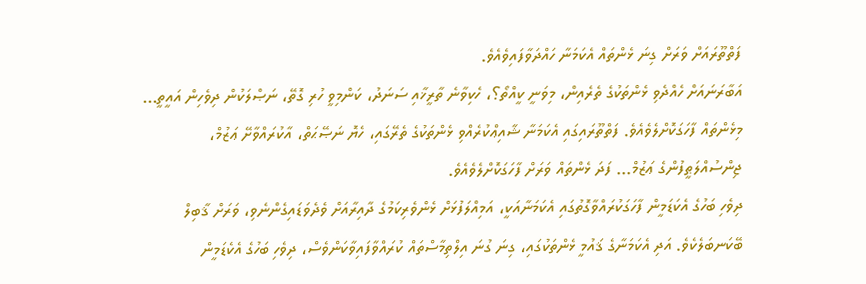ފަތްތޫރައަށް ވަރަށް ގިނަ ޅެންތައް އެކަމަނާ ހައްދަވާފައިވެއެވެ.
އަބާރަނައަށް ހެއްދެވި ޅެންތަކުގެ ތެރެއިން، މިވަނީ ކީއްތޯ؟، ހެކިވާނެ ތާރީޚާއި ސަނަދު، ކަންމިވީ ހުރި ގޮތޭ، ނަޞްލަކުން ދިވެހިން އައީތީ... މިޅެންތައް ފާހަގަކޮށްލެވެއެވެ. ފަތްތޫރައިގައި އެކަމަނާ ޝާއިޢްކުރެއްވި ޅެންތަކުގެ ތެރޭގައި، ހެޔޮ ނަޞޭޙަތް، އާކުރައްވާށޭ ޢަޒުމް، ޖިންސުއްލަޠީފުންގެ ޢަޒުމް... ފަދަ ޅެންތައް ވަރަށް ފާހަގަކޮށްލެވެއެވެ.
ދިވެހި ބަހުގެ އެކަޑަމީން ފާހަގަކުރައްވާގޮތުގައި އެކަމަނާއަކީ، އަމިއްލަފުޅަށް ޅެންވެރިކަމުގެ ދާއިރާއަށް ވެދެވަޑައިގެންނެވި، ވަރަށް ޤާބިލް ބޭކަނބަލެކެވެ. އަދި އެކަމަނާގެ ޤައުމީ ޅެންތަކުގައި، ގިނަ ގުނަ އިލްތިމާސްތައް ކުރައްވާފައިވާކަންވެސް، ދިވެހި ބަހުގެ އެކެޑަމީން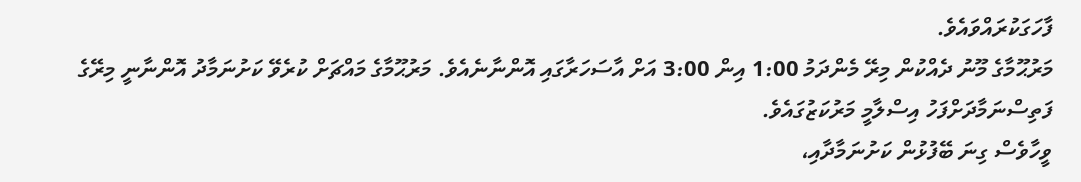ފާހަގަކުރައްވައެވެ.
މަރުޙޫމާގެ މޫނު ދެއްކުން މިރޭ މެންދަމު 1:00 އިން 3:00 އަށް އާސަހަރާގައި އޮންނާނެއެވެ. މަރުޙޫމާގެ މައްޗަށް ކުރެވޭ ކަށުނަމާދު އޮންނާނީ މިރޭގެ ފަތިސްނަމާދަށްފަހު އިސްލާމީ މަރުކަޒުގައެވެ.
ވީހާވެސް ގިނަ ބޭފުޅުން ކަށުނަމާދާއި،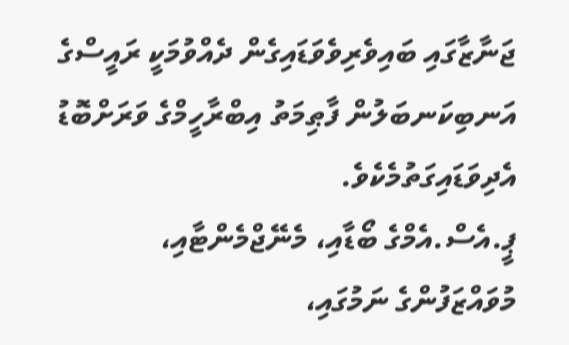ޖަނާޒާގައި ބައިވެރިވެވަޑައިގެން ދެއްވުމަކީ ރައީސްގެ އަނބިކަނބަލުން ފާޠިމަތު އިބްރާހީމްގެ ވަރަށްބޮޑު އެދިވަޑައިގަތުމެކެވެ.
ޕީ.އެސް.އެމްގެ ބޯޑާއި، މެނޭޖްމެންޓާއި، މުވައްޒަފުންގެ ނަމުގައި،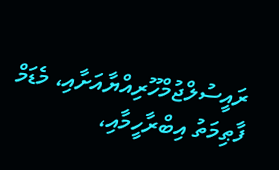ރައީސުލްޖުމްހޫރިއްޔާއަށާއި، މެޑަމް ފާޠިމަތު އިބްރާހީމާއި،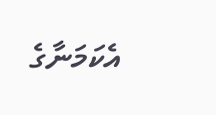އެކަމަނާގެ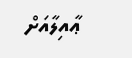ޢާއިލާއަށް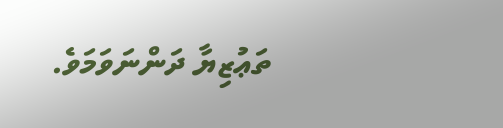ތަޢުޒިޔާ ދަންނަވަމަވެ.